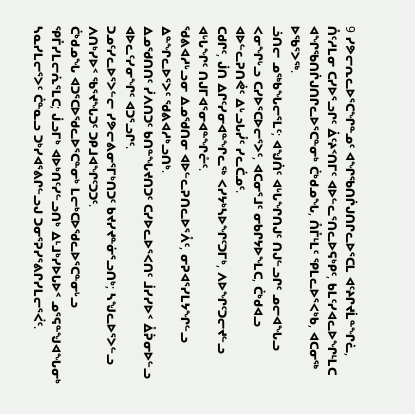9 ᓯᕗᓕᕆᓚᐅᕐᑕᖏᓐᓄᑦ ᐊᖏᖃᑎᒌᒍᑎᒋᓚᐅᕐᑕᒪ ᐊᑦᔨᒋᔪᒫᓐᖏᓛ, ᑍᑦᓱᒪᓂ ᑕᓯᐅᕐᓗᒋᑦ ᐄᑦᔨᑉᑎᒥᑦ ᐊᐅᓪᓚᕐᑎᓚᐅᕋᒃᑭᑦ, ᑲᒪᑦᓯᐊᓚᐅᖏᒻᒪᑕ ᐊᖏᖃᑎᒌᒍᑎᒋᓚᐅᕐᑕᓐᓂᒃ ᑖᒃᑯᓄᖓ, ᑍᒤᒻᒪᑦ ᕿᒪᓚᐅᕐᐸᒃᑲ, ᐊᑕᓂᖅ ᐅᖃᕐᐳᖅ.
ᓘᑎᓕ ᓄᖅᑲᖓᓕᕐᒪᑦ; ᐊᖑᑏᑦ ᐊᒡᒐᖏᑎᒍᑦ ᑎᒍᓪᓗᒋᑦ ᓄᓕᐊᖓᓗ ᐸᓂᖏᒡᓗ ᑕᓯᐅᕐᑕᐅᓕᕐᐳᑦ, ᐊᑕᓂᕐᒧᑦ ᓂᑲᒋᔭᐅᖕᒪᑕ, ᑖᒃᑯᐊᓗ ᐊᐅᓪᓚᕈᑎᕚᑦ ᐃᒡᓗᒐᓮᑦ ᓯᓚᑖᓄᑦ.
ᑕᑯᒋᑦ, ᒎᑎ ᐃᒋᑦᓯᓂᐊᓐᖏᓚᖅ ᐸᓯᔭᒃᓴᐅᖏᑦᑐᒥᒃ, ᐱᐅᖏᑦᑐᓕᔪᓪᓗ ᐊᒡᒐᖏᑦ ᑎᒍᒥᐊᕐᓂᐊᓐᖏᓔᑦ.
ᖁᕕᐊᓱᒡᓗᓂ ᐃᓄᖁᑎᓂ ᐊᐅᓪᓚᕈᑎᓚᐅᕐᐰᑦ, ᓂᕈᐊᕐᓯᒪᔭᖏᓪᓗ ᐃᓐᖏᓚᐅᕐᐳᑦ ᖁᕕᐊᓱᒃᓗᑎᒃ.
ᐃᓄᖁᑎᑎᑦ ᓰᐱᑎᑐᑦ ᑲᑎᓐᖓᔪᑎᑐᑦ ᑕᓯᐅᓚᐅᕐᐸᑎᑦ ᒨᓯᓯᐅᑉ ᐂᕉᓂᐅᓪᓗ ᐊᐅᓚᑦᓯᓂᖏᑦ ᐊᑐᕐᓗᒋᑦ.
ᑐᓄᑦᓯᓚᐅᕐᐳᓪᓕ ᓯᕗᓕᕕᓂᕐᒥᒃᑎᑐᑦ ᑲᔪᓯᔪᓐᓃᕐᓗᑎᒃ; ᓴᖑᓚᐅᕐᐳᓪᓗ ᐱᑎᒃᓯᐅᑉ ᖃᕐᔪᖓᑐᑦ ᑐᑭᒧᐊᖏᑦᑐᑐᑦ.
ᑖᒃᑯᓄᖓ ᐊᑐᕐᑕᐅᖁᓚᐅᕐᑕᓐᓂᒃ ᒪᓕᒃᑕᐅᖁᓚᐅᕐᑕᓐᓂᒡᓗ ᕿᒤᓯᒪᓕᕇᕐᒪᑕ; ᒎᓗᒥᒃ ᐊᐅᒃᑎᑦᓯᓪᓗᑎᒃ ᐃᒻᒧᒃᓯᐅᒐᐅᑉ ᓄᕐᕋᓐᖑᐊᖓᓂᒃ ᓴᓇᓯᒪᓕᕐᐳᑦ ᑖᓐᓇᓗ ᑐᒃᓯᐊᕐᕕᒋᓪᓗᒍ ᑐᓂᕐᕈᓯᕐᕕᒋᓯᒪᓕᕐᐹᑦ.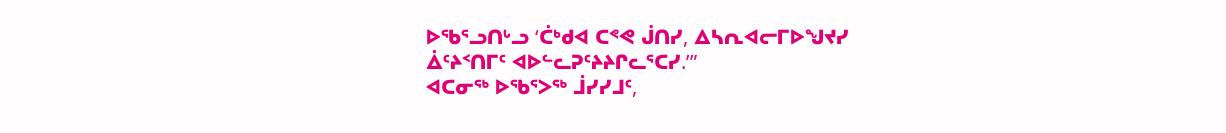ᐅᖃᕐᓗᑎᒡᓗ ‘ᑖᒃᑯᐊ ᑕᕝᕙ ᒎᑎᓯ, ᐃᓴᕆᐊᓕᒥᐅᖑᔪᓯ ᐄᑦᔨᑉᑎᒥᑦ ᐊᐅᓪᓚᕈᑦᔨᔨᒋᓚᕐᑕᓯ.’”
ᐊᑕᓂᖅ ᐅᖃᕐᐳᖅ ᒨᓯᓯᒧᑦ,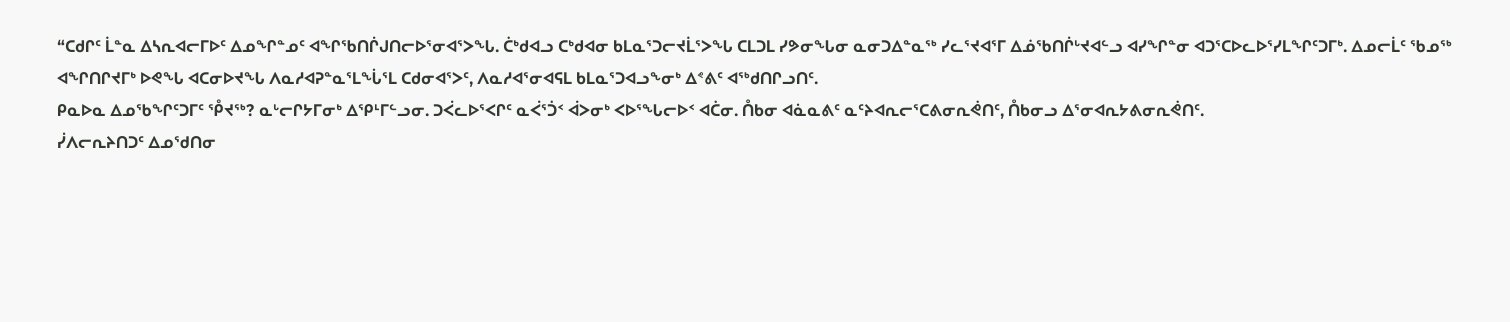“ᑕᑯᒋᑦ ᒫᓐᓇ ᐃᓴᕆᐊᓕᒥᐅᑦ ᐃᓄᖏᓐᓄᑦ ᐊᖏᖃᑎᒌᒍᑎᓕᐅᕐᓂᐊᕐᐳᖓ. ᑖᒃᑯᐊᓗ ᑕᒃᑯᐊᓂ ᑲᒪᓇᕐᑐᓕᔪᒫᕐᐳᖓ ᑕᒪᑐᒪ ᓯᕗᓂᖓᓂ ᓇᓂᑐᐃᓐᓇᖅ ᓯᓚᕐᔪᐊᕐᒥ ᐃᓅᖃᑎᒌᒡᔪᐊᓪᓗ ᐊᓯᖏᓐᓂ ᐊᑐᕐᑕᐅᓚᐅᕐᓯᒪᖏᑦᑐᒥᒃ. ᐃᓄᓕᒫᑦ ᖃᓄᖅ ᐊᖏᑎᒋᔪᒥᒃ ᐅᕙᖓ ᐊᑕᓂᐅᔪᖓ ᐱᓇᓱᐊᕈᓐᓇᕐᒪᖔᕐᒪ ᑕᑯᓂᐊᕐᐳᑦ, ᐱᓇᓱᐊᕐᓂᐊᕋᒪ ᑲᒪᓇᕐᑐᐊᓗᖕᓂᒃ ᐃᕝᕕᑦ ᐊᖅᑯᑎᒋᓗᑎᑦ.
ᑭᓇᐅᓇ ᐃᓄᖃᖏᑦᑐᒥᑦ ᕾᔪᖅ? ᓇᒡᓕᒋᔭᒥᓂᒃ ᐃᕿᒻᒥᓪᓗᓂ. ᑐᐹᓚᐅᕐᐸᒋᑦ ᓇᐹᕐᑑᑉ ᐋᐳᓂᒃ ᐸᐅᕐᖓᓕᐅᑉ ᐊᑖᓂ. ᑍᑲᓂ ᐊᓈᓇᕕᑦ ᓇᑦᔨᐊᕆᓕᕐᑕᕕᓂᕆᕚᑎᑦ, ᑍᑲᓂᓗ ᐃᕐᓂᐊᕆᔭᕕᓂᕆᕚᑎᑦ.
ᓰᐱᓕᕆᔨᑎᑐᑦ ᐃᓄᖁᑎᓂ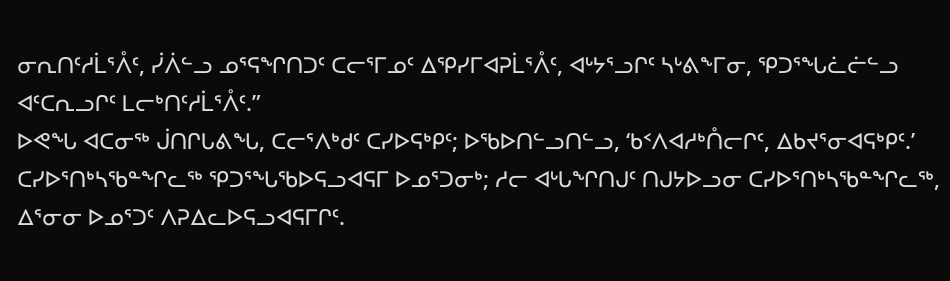ᓂᕆᑎᑦᓱᒫᕐᐰᑦ, ᓰᐲᓪᓗ ᓄᕐᕋᖏᑎᑐᑦ ᑕᓕᕐᒥᓄᑦ ᐃᕿᓯᒥᐊᕈᒫᕐᐰᑦ, ᐊᒡᔭᕐᓗᒋᑦ ᓴᒡᕕᖕᒥᓂ, ᕿᑐᕐᖓᓛᓖᓪᓗ ᐊᑦᑕᕆᓗᒋᑦ ᒪᓕᒃᑎᑦᓱᒫᕐᐰᑦ.”
ᐅᕙᖓ ᐊᑕᓂᖅ ᒎᑎᒋᒐᕕᖓ, ᑕᓕᕐᐱᒃᑯᑦ ᑕᓯᐅᕋᒃᑭᑦ; ᐅᖃᐅᑎᓪᓗᑎᓪᓗ, ‘ᑲᑉᐱᐊᓱᒃᑍᓕᒋᑦ, ᐃᑲᔪᕐᓂᐊᕋᒃᑭᑦ.’
ᑕᓯᐅᕐᑎᒃᓴᖃᓐᖏᓚᖅ ᕿᑐᕐᖓᖃᐅᕋᓗᐊᕋᒥ ᐅᓄᕐᑐᓂᒃ; ᓱᓕ ᐊᒡᒐᖏᑎᒍᑦ ᑎᒍᔭᐅᓗᓂ ᑕᓯᐅᕐᑎᒃᓴᖃᓐᖏᓚᖅ, ᐃᕐᓂᓂ ᐅᓄᕐᑐᑦ ᐱᕈᐃᓚᐅᕋᓗᐊᕋᒥᒋᑦ.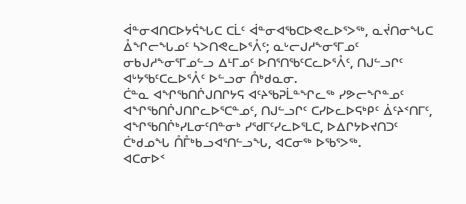ᐋᓐᓂᐊᑎᑕᐅᔭᕌᖓᑕ ᑕᒫᑦ ᐋᓐᓂᐊᖃᑕᐅᕙᓚᐅᕐᐳᖅ, ᓇᔫᑎᓂᖓᑕ ᐂᖏᓕᖓᓄᑦ ᓴᐳᑎᕙᓚᐅᕐᐰᑦ; ᓇᒡᓕᒍᓱᖕᓂᕐᒥᓄᑦ ᓂᑲᒍᓱᖕᓂᕐᒥᓄᓪᓗ ᐃᒻᒥᓄᑦ ᐅᑎᕐᑎᖃᑦᑕᓚᐅᕐᐰᑦ, ᑎᒍᓪᓗᒋᑦ ᐊᒡᔭᖃᑦᑕᓚᐅᕐᐰᑦ ᐅᓪᓗᓂ ᑍᒃᑯᓇᓂ.
ᑖᓐᓇ ᐊᖏᖃᑎᒌᒍᑎᒋᔭᕋ ᐊᑦᔨᖃᕈᒫᓐᖏᓚᖅ ᓯᕗᓕᖏᓐᓄᑦ ᐊᖏᖃᑎᒌᒍᑎᒋᓚᐅᕐᑕᓐᓄᑦ, ᑎᒍᓪᓗᒋᑦ ᑕᓯᐅᓚᐅᕋᒃᑭᑦ ᐄᑦᔨᑉᑎᒥᑦ, ᐊᖏᖃᑎᒌᒃᓯᒪᓂᑦᑎᓐᓂᒃ ᓯᖁᒥᑦᓯᓚᐅᕐᒪᑕ, ᐅᐃᒋᔭᐅᔪᑎᑐᑦ ᑖᒃᑯᓄᖓ ᑍᒤᒃᑲᓗᐊᕐᑎᓪᓗᖓ, ᐊᑕᓂᖅ ᐅᖃᕐᐳᖅ.
ᐊᑕᓂᐅᑉ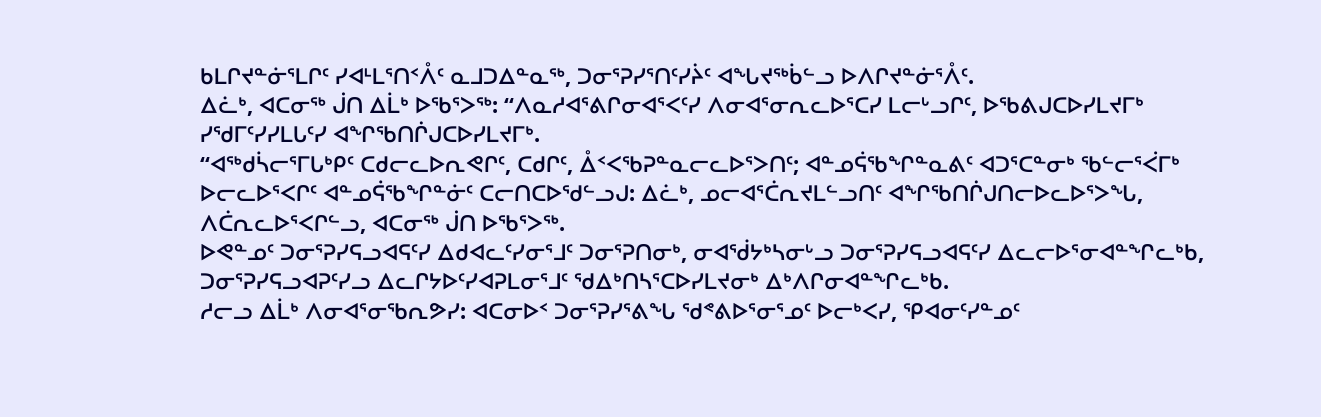ᑲᒪᒋᔪᓐᓃᕐᒪᒋᑦ ᓯᐊᒻᒪᕐᑎᑉᐰᑦ ᓇᒧᑐᐃᓐᓇᖅ, ᑐᓂᕐᕈᓯᕐᑎᑦᓯᔩᑦ ᐊᖓᔪᖅᑳᓪᓗ ᐅᐱᒋᔪᓐᓃᕐᐰᑦ.
ᐃᓛᒃ, ᐊᑕᓂᖅ ᒎᑎ ᐃᒫᒃ ᐅᖃᕐᐳᖅ: “ᐱᓇᓱᐊᕐᕕᒋᓂᐊᕐᐸᑦᓯ ᐱᓂᐊᕐᓂᕆᓚᐅᕐᑕᓯ ᒪᓕᒡᓗᒋᑦ, ᐅᖃᕕᒍᑕᐅᓯᒪᔪᒥᒃ ᓯᖁᒥᑦᓯᓯᒪᒐᑦᓯ ᐊᖏᖃᑎᒌᒍᑕᐅᓯᒪᔪᒥᒃ.
“ᐊᖅᑯᓵᓕᕐᒥᒐᒃᑭᑦ ᑕᑯᓕᓚᐅᕆᕙᒋᑦ, ᑕᑯᒋᑦ, ᐂᑉᐸᖃᕈᓐᓇᓕᓚᐅᕐᐳᑎᑦ; ᐊᓐᓄᕌᖃᖏᓐᓇᕕᑦ ᐊᑐᕐᑕᓐᓂᒃ ᖃᓪᓕᕐᐹᒥᒃ ᐅᓕᓚᐅᕐᐸᒋᑦ ᐊᓐᓄᕌᖃᖏᓐᓃᑦ ᑕᓕᑎᑕᐅᖁᓪᓗᒍ: ᐃᓛᒃ, ᓄᓕᐊᕐᑖᕆᔪᒪᓪᓗᑎᑦ ᐊᖏᖃᑎᒌᒍᑎᓕᐅᓚᐅᕐᐳᖓ, ᐱᑖᕆᓚᐅᕐᐸᒋᓪᓗ, ᐊᑕᓂᖅ ᒎᑎ ᐅᖃᕐᐳᖅ.
ᐅᕙᓐᓄᑦ ᑐᓂᕐᕈᓯᕋᓗᐊᕋᑦᓯ ᐃᑯᐊᓚᑦᓯᓂᕐᒧᑦ ᑐᓂᕐᕈᑎᓂᒃ, ᓂᐊᖂᔭᒃᓴᓂᒡᓗ ᑐᓂᕐᕈᓯᕋᓗᐊᕋᑦᓯ ᐃᓚᓕᐅᕐᓂᐊᓐᖏᓚᒃᑲ, ᑐᓂᕐᕈᓯᕋᓗᐊᕈᑦᓯᓗ ᐃᓚᒋᔭᐅᑦᓯᐊᕈᒪᓂᕐᒧᑦ ᖁᐃᒃᑎᓴᕐᑕᐅᓯᒪᔪᓂᒃ ᐃᒃᐱᒋᓂᐊᓐᖏᓚᒃᑲ.
ᓱᓕᓗ ᐃᒫᒃ ᐱᓂᐊᕐᓂᖃᕆᕗᓯ: ᐊᑕᓂᐅᑉ ᑐᓂᕐᕈᓯᕐᕕᖓ ᖁᕝᕕᐅᕐᓂᕐᓄᑦ ᐅᓕᒃᐸᓯ, ᕿᐊᓂᑦᓯᓐᓄᑦ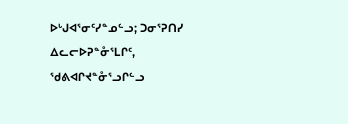ᐅᒡᒍᐊᕐᓂᑦᓯᓐᓄᓪᓗ; ᑐᓂᕐᕈᑎᓯ ᐃᓚᓕᐅᕈᓐᓁᕐᒪᒋᑦ, ᖁᕕᐊᒋᔪᓐᓁᕐᓗᒋᓪᓗ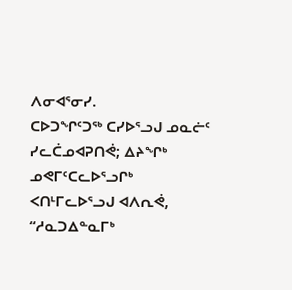ᐱᓂᐊᕐᓂᓯ.
ᑕᐅᑐᖏᑦᑐᖅ ᑕᓯᐅᕐᓗᒍ ᓄᓇᓖᑦ ᓯᓚᑖᓄᐊᕈᑎᕚ; ᐃᔨᖏᒃ ᓄᕙᒥᑦᑕᓚᐅᕐᓗᒋᒃ ᐸᑎᒻᒥᓚᐅᕐᓗᒍ ᐊᐱᕆᕚ, “ᓱᓇᑐᐃᓐᓇᒥᒃ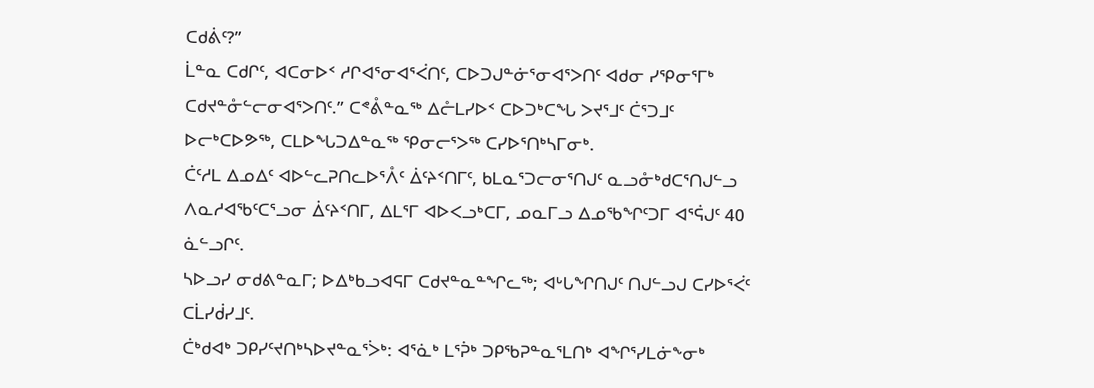ᑕᑯᕖᑦ?”
ᒫᓐᓇ ᑕᑯᒋᑦ, ᐊᑕᓂᐅᑉ ᓱᒋᐊᕐᓂᐊᕐᐹᑎᑦ, ᑕᐅᑐᒍᓐᓃᕐᓂᐊᕐᐳᑎᑦ ᐊᑯᓂ ᓯᕿᓂᕐᒥᒃ ᑕᑯᔪᓐᓁᓪᓕᓂᐊᕐᐳᑎᑦ.” ᑕᕝᕔᓐᓇᖅ ᐃᓔᒪᓯᐅᑉ ᑕᐅᑐᒃᑕᖓ ᐳᔪᕐᒧᑦ ᑖᕐᑐᒧᑦ ᐅᓕᒃᑕᐅᕗᖅ, ᑕᒪᐅᖓᑐᐃᓐᓇᖅ ᕿᓂᓕᕐᐳᖅ ᑕᓯᐅᕐᑎᒃᓴᒥᓂᒃ.
ᑖᑦᓱᒪ ᐃᓄᐃᑦ ᐊᐅᓪᓚᕈᑎᓚᐅᕐᐰᑦ ᐄᑦᔨᑉᑎᒥᑦ, ᑲᒪᓇᕐᑐᓕᓂᕐᑎᒍᑦ ᓇᓗᓁᒃᑯᑕᕐᑎᒍᓪᓗ ᐱᓇᓱᐊᖃᑦᑕᕐᓗᓂ ᐄᑦᔨᑉᑎᒥ, ᐃᒪᕐᒥ ᐊᐅᐸᓗᒃᑕᒥ, ᓄᓇᒥᓗ ᐃᓄᖃᖏᑦᑐᒥ ᐊᕐᕌᒍᑦ 40 ᓈᓪᓗᒋᑦ.
ᓴᐅᓗᓯ ᓂᑯᕕᓐᓇᒥ; ᐅᐃᒃᑲᓗᐊᕋᒥ ᑕᑯᔪᓐᓇᓐᖏᓚᖅ; ᐊᒡᒐᖏᑎᒍᑦ ᑎᒍᓪᓗᒍ ᑕᓯᐅᕐᐹᑦ ᑕᒫᓯᑰᓯᒧᑦ.
ᑖᒃᑯᐊᒃ ᑐᑭᓯᑦᔪᑎᒃᓴᐅᔪᓐᓇᕐᐴᒃ: ᐊᕐᓈᒃ ᒪᕐᕉᒃ ᑐᑭᖃᕈᓐᓇᕐᒪᑎᒃ ᐊᖏᕐᓯᒪᓃᖕᓂᒃ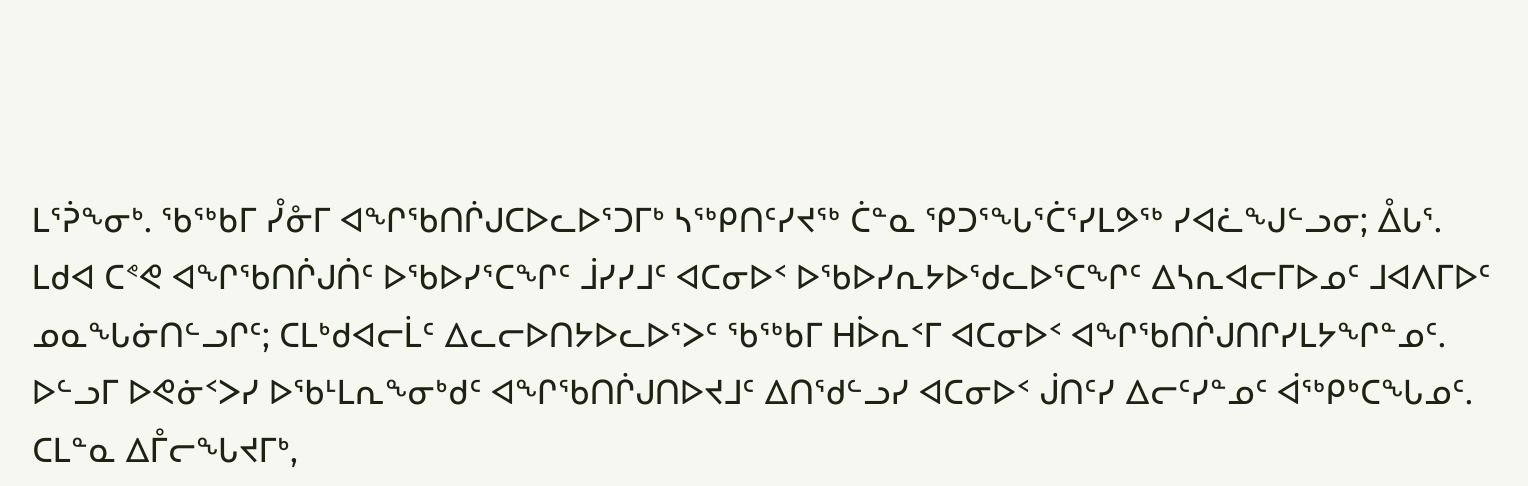ᒪᕐᕉᖕᓂᒃ. ᖃᖅᑲᒥ ᓮᓁᒥ ᐊᖏᖃᑎᒌᒍᑕᐅᓚᐅᕐᑐᒥᒃ ᓴᖅᑭᑎᑦᓯᔪᖅ ᑖᓐᓇ ᕿᑐᕐᖓᕐᑖᕐᓯᒪᕗᖅ ᓯᐊᓛᖑᓪᓗᓂ; ᐂᒐᕐ.
ᒪᑯᐊ ᑕᕝᕙ ᐊᖏᖃᑎᒌᒍᑏᑦ ᐅᖃᐅᓯᕐᑕᖏᑦ ᒨᓯᓯᒧᑦ ᐊᑕᓂᐅᑉ ᐅᖃᐅᓯᕆᔭᐅᖁᓚᐅᕐᑕᖏᑦ ᐃᓴᕆᐊᓕᒥᐅᓄᑦ ᒧᐊᐱᒥᐅᑦ ᓄᓇᖓᓃᑎᓪᓗᒋᑦ; ᑕᒪᒃᑯᐊᓕᒫᑦ ᐃᓚᓕᐅᑎᔭᐅᓚᐅᕐᐳᑦ ᖃᖅᑲᒥ ᕼᐆᕆᑉᒥ ᐊᑕᓂᐅᑉ ᐊᖏᖃᑎᒌᒍᑎᒋᓯᒪᔭᖏᓐᓄᑦ.
ᐅᓪᓗᒥ ᐅᕙᓃᑉᐳᓯ ᐅᖃᒻᒪᕆᖕᓂᒃᑯᑦ ᐊᖏᖃᑎᒌᒍᑎᐅᔪᒧᑦ ᐃᑎᖁᓪᓗᓯ ᐊᑕᓂᐅᑉ ᒎᑎᑦᓯ ᐃᓕᑦᓯᓐᓄᑦ ᐋᖅᑭᒃᑕᖓᓄᑦ.
ᑕᒪᓐᓇ ᐃᒤᓕᖓᔪᒥᒃ,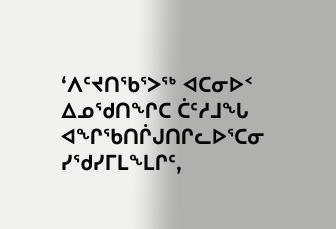‘ᐱᑦᔪᑎᖃᕐᐳᖅ ᐊᑕᓂᐅᑉ ᐃᓄᖁᑎᖏᑕ ᑖᑦᓱᒧᖓ ᐊᖏᖃᑎᒌᒍᑎᒋᓚᐅᕐᑕᓂ ᓯᖁᓯᒥᒪᖕᒪᒋᑦ,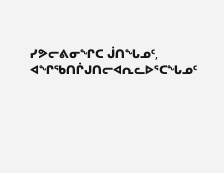ᓯᕗᓕᕕᓂᖏᑕ ᒎᑎᖓᓄᑦ, ᐊᖏᖃᑎᒌᒍᑎᓕᐊᕆᓚᐅᕐᑕᖓᓄᑦ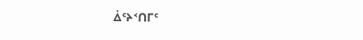ᐄᑦᔨᑉᑎᒥᑦ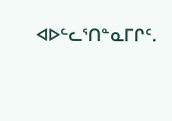ᐊᐅᓪᓚᕐᑎᓐᓇᒥᒋᑦ.